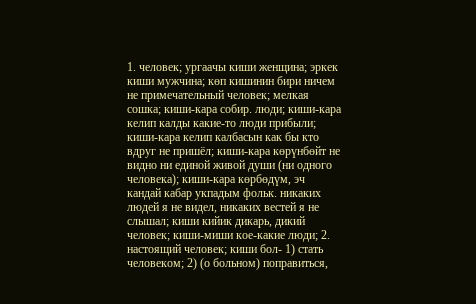1. человек; ургаачы киши женщина; эркек киши мужчина; көп кишинин бири ничем не примечательный человек; мелкая сошка; киши-кара собир. люди; киши-кара келип калды какие-то люди прибыли; киши-кара келип калбасын как бы кто вдруг не пришёл; киши-кара көрүнбөйт не видно ни единой живой души (ни одного человека); киши-кара көрбөдүм, эч кандай кабар укпадым фольк. никаких людей я не видел, никаких вестей я не слышал; киши кийик дикарь, дикий человек; киши-миши кое-какие люди; 2. настоящий человек; киши бол- 1) стать человеком; 2) (о больном) поправиться,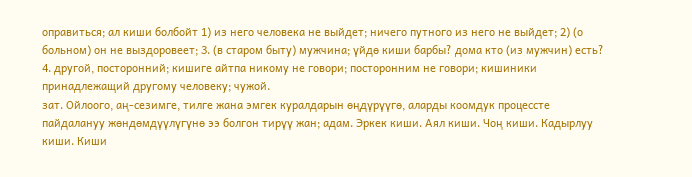оправиться; ал киши болбойт 1) из него человека не выйдет; ничего путного из него не выйдет; 2) (о больном) он не выздоровеет; 3. (в старом быту) мужчина; үйдө киши барбы? дома кто (из мужчин) есть? 4. другой, посторонний; кишиге айтпа никому не говори; посторонним не говори; кишиники принадлежащий другому человеку; чужой.
зат. Ойлоого, аң-сезимге, тилге жана эмгек куралдарын өңдүрүүгө, аларды коомдук процессте пайдалануу жөндөмдүүлүгүнө ээ болгон тирүү жан; адам. Эркек киши. Аял киши. Чоң киши. Кадырлуу киши. Киши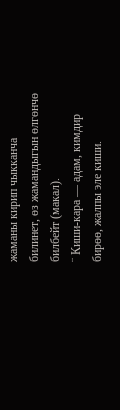жаманы кирип чыкканча билинет, өз жамандыгын өлгөнчө билбейт (макал).
¨ Киши-кара — адам, кимдир бирөө, жалпы эле киши.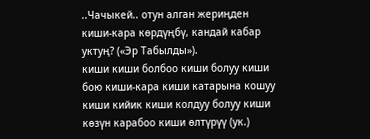..Чачыкей.. отун алган жериңден киши-кара көрдүңбү, кандай кабар уктуң? («Эр Табылды»).
киши киши болбоо киши болуу киши бою киши-кара киши катарына кошуу киши кийик киши колдуу болуу киши көзүн карабоо киши өлтүрүү (ук.)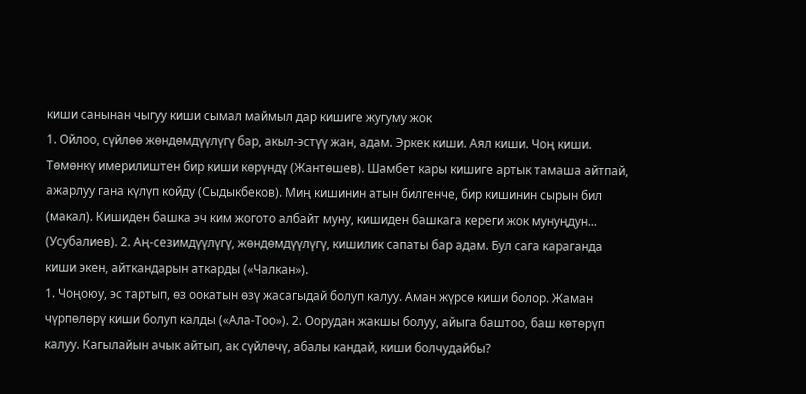киши санынан чыгуу киши сымал маймыл дар кишиге жугуму жок
1. Ойлоо, сүйлөө жөндөмдүүлүгү бар, акыл-эстүү жан, адам. Эркек киши. Аял киши. Чоң киши. Төмөнкү имерилиштен бир киши көрүндү (Жантөшев). Шамбет кары кишиге артык тамаша айтпай, ажарлуу гана күлүп койду (Сыдыкбеков). Миң кишинин атын билгенче, бир кишинин сырын бил (макал). Кишиден башка эч ким жогото албайт муну, кишиден башкага кереги жок мунуңдун... (Усубалиев). 2. Аң-сезимдүүлүгү, жөндөмдүүлүгү, кишилик сапаты бар адам. Бул сага караганда киши экен, айткандарын аткарды («Чалкан»).
1. Чоңоюу, эс тартып, өз оокатын өзү жасагыдай болуп калуу. Аман жүрсө киши болор. Жаман чүрпөлөрү киши болуп калды («Ала-Тоо»). 2. Оорудан жакшы болуу, айыга баштоо, баш көтөрүп калуу. Кагылайын ачык айтып, ак сүйлөчү, абалы кандай, киши болчудайбы?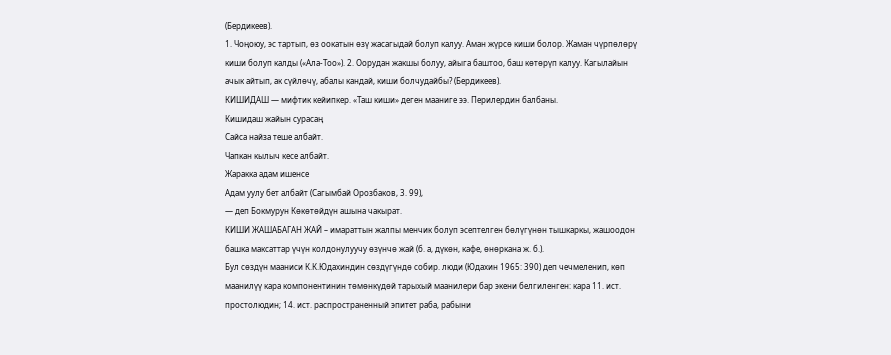(Бердикеев).
1. Чоңоюу, эс тартып, өз оокатын өзү жасагыдай болуп калуу. Аман жүрсө киши болор. Жаман чүрпөлөрү киши болуп калды («Ала-Тоо»). 2. Оорудан жакшы болуу, айыга баштоо, баш көтөрүп калуу. Кагылайын ачык айтып, ак сүйлөчү, абалы кандай, киши болчудайбы? (Бердикеев).
КИШИДАШ — мифтик кейипкер. «Таш киши» деген мааниге ээ. Перилердин балбаны.
Кишидаш жайын сурасаң
Сайса найза теше албайт.
Чапкан кылыч кесе албайт.
Жаракка адам ишенсе
Адам уулу бет албайт (Сагымбай Орозбаков, 3. 99),
— деп Бокмурун Көкөтөйдүн ашына чакырат.
КИШИ ЖАШАБАГАН ЖАЙ – имараттын жалпы менчик болуп эсептелген бөлүгүнөн тышкаркы, жашоодон башка максаттар үчүн колдонулуучу өзүнчө жай (б. а, дүкөн, кафе, өнөркана ж. б.).
Бул сөздүн мааниси К.К.Юдахиндин сөздүгүндө собир. люди (Юдахин 1965: 390) деп чечмеленип, көп маанилүү кара компонентинин төмөнкүдөй тарыхый маанилери бар экени белгиленген: кара 11. ист. простолюдин; 14. ист. распространенный эпитет раба, рабыни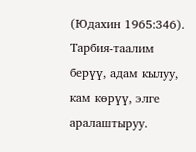(Юдахин 1965:346).
Тарбия-таалим берүү, адам кылуу, кам көрүү, элге аралаштыруу.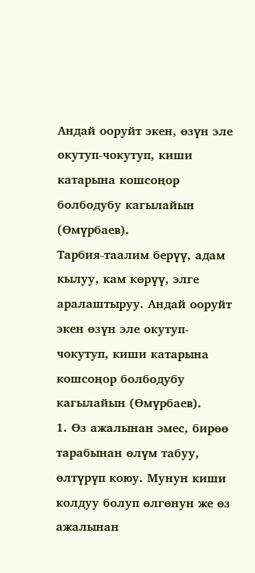Андай ооруйт экен, өзүн эле окутуп-чокутуп, киши катарына кошсоңор болбодубу кагылайын (Өмүрбаев).
Тарбия-таалим берүү, адам кылуу, кам көрүү, элге аралаштыруу. Андай ооруйт экен өзүн эле окутуп-чокутуп, киши катарына кошсоңор болбодубу кагылайын (Өмүрбаев).
1. Өз ажалынан эмес, бирөө тарабынан өлүм табуу, өлтүрүп коюу. Мунун киши колдуу болуп өлгөнун же өз ажалынан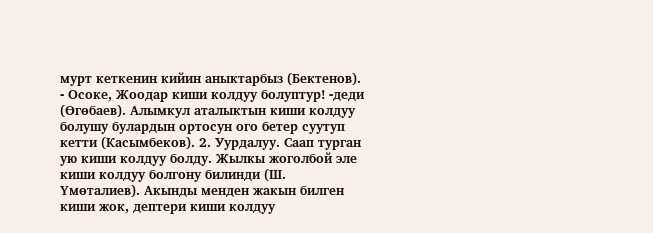мурт кеткенин кийин аныктарбыз (Бектенов). - Осоке, Жоодар киши колдуу болуптур! -деди (Өгөбаев). Алымкул аталыктын киши колдуу болушу булардын ортосун ого бетер суутуп кетти (Касымбеков). 2. Уурдалуу. Саап турган ую киши колдуу болду. Жылкы жоголбой эле киши колдуу болгону билинди (Ш. Үмөталиев). Акынды менден жакын билген киши жок, дептери киши колдуу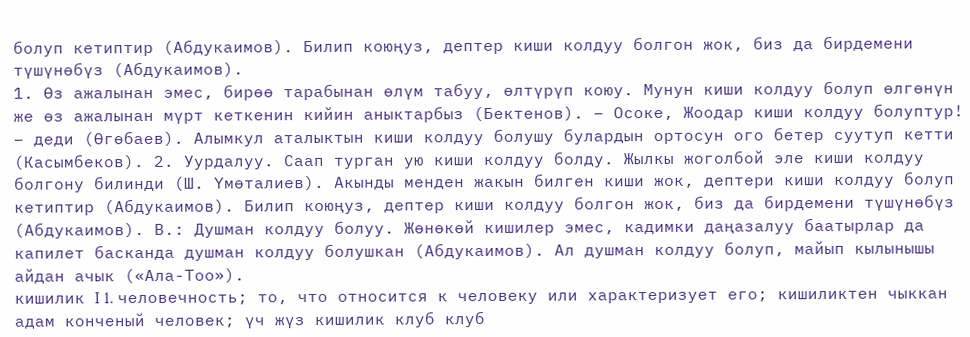болуп кетиптир (Абдукаимов). Билип коюңуз, дептер киши колдуу болгон жок, биз да бирдемени түшүнөбүз (Абдукаимов).
1. Өз ажалынан эмес, бирөө тарабынан өлүм табуу, өлтүрүп коюу. Мунун киши колдуу болуп өлгөнүн же өз ажалынан мүрт кеткенин кийин аныктарбыз (Бектенов). – Осоке, Жоодар киши колдуу болуптур! – деди (Өгөбаев). Алымкул аталыктын киши колдуу болушу булардын ортосун ого бетер суутуп кетти (Касымбеков). 2. Уурдалуу. Саап турган ую киши колдуу болду. Жылкы жоголбой эле киши колдуу болгону билинди (Ш. Үмөталиев). Акынды менден жакын билген киши жок, дептери киши колдуу болуп кетиптир (Абдукаимов). Билип коюңуз, дептер киши колдуу болгон жок, биз да бирдемени түшүнөбүз (Абдукаимов). В.: Душман колдуу болуу. Жөнөкөй кишилер эмес, кадимки даңазалуу баатырлар да капилет басканда душман колдуу болушкан (Абдукаимов). Ал душман колдуу болуп, майып кылынышы айдан ачык («Ала-Тоо»).
кишилик I 1. человечность; то, что относится к человеку или характеризует его; кишиликтен чыккан адам конченый человек; үч жүз кишилик клуб клуб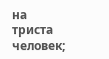на триста человек;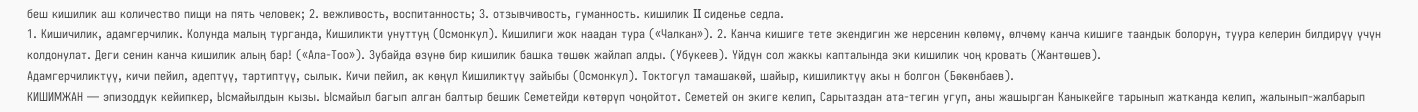беш кишилик аш количество пищи на пять человек; 2. вежливость, воспитанность; 3. отзывчивость, гуманность. кишилик II сиденье седла.
1. Кишичилик, адамгерчилик. Колунда малың турганда, Кишиликти унуттуң (Осмонкул). Кишилиги жок наадан тура («Чалкан»). 2. Канча кишиге тете экендигин же нерсенин көлөмү, өлчөмү канча кишиге таандык болорун, туура келерин билдирүү үчүн колдонулат. Деги сенин канча кишилик алың бар! («Ала-Тоо»). Зубайда өзүнө бир кишилик башка төшөк жайлап алды. (Убукеев). Үйдүн сол жаккы капталында эки кишилик чоң кровать (Жантөшев).
Адамгерчиликтүү, кичи пейил, адептүү, тартиптүү, сылык. Кичи пейил, ак көңүл Кишиликтүү зайыбы (Осмонкул). Токтогул тамашакөй, шайыр, кишиликтүү акы н болгон (Бөкөнбаев).
КИШИМЖАН — эпизоддук кейипкер, Ысмайылдын кызы. Ысмайыл багып алган балтыр бешик Семетейди көтөрүп чоңойтот. Семетей он экиге келип, Сарытаздан ата-тегин угуп, аны жашырган Каныкейге тарынып жатканда келип, жалынып-жалбарып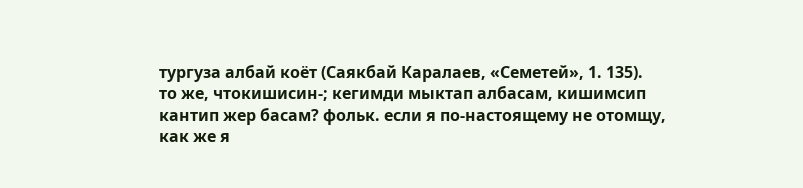тургуза албай коёт (Саякбай Каралаев, «Семетей», 1. 135).
то же, чтокишисин-; кегимди мыктап албасам, кишимсип кантип жер басам? фольк. если я по-настоящему не отомщу, как же я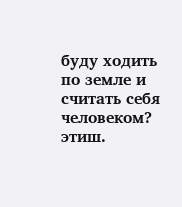буду ходить по земле и считать себя человеком?
этиш.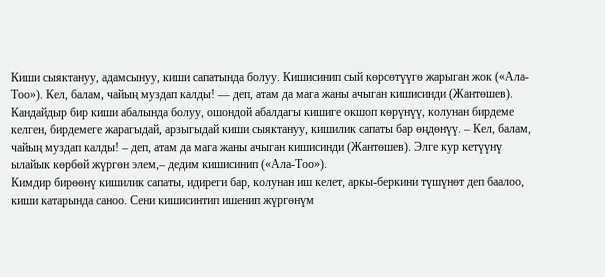Киши сыяктануу, адамсынуу, киши сапатында болуу. Кишисинип сый көрсөтүүгө жарыган жок («Ала-Тоо»). Кел, балам, чайың муздап калды! — деп, атам да мага жаны ачыган кишисинди (Жантөшев).
Кандайдыр бир киши абалында болуу, ошондой абалдагы кишиге окшоп көрүнүү, колунан бирдеме келген, бирдемеге жарагыдай, арзыгыдай киши сыяктануу, кишилик сапаты бар өңдөнүү. – Кел, балам, чайың муздап калды! – деп, атам да мага жаны ачыган кишисинди (Жантөшев). Элге кур кетүүнү ылайык көрбөй жүргөн элем,– дедим кишисинип («Ала-Тоо»).
Кимдир бирөөнү кишилик сапаты, идиреги бар, колунан иш келет, аркы-беркини түшүнөт деп баалоо, киши катарында саноо. Сени кишисинтип ишенип жүргөнүм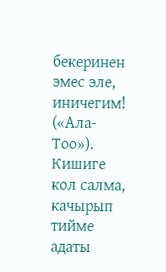бекеринен эмес эле, иничегим! («Ала-Тоо»).
Кишиге кол салма, качырып тийме адаты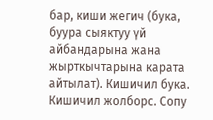бар, киши жегич (бука, буура сыяктуу үй айбандарына жана жырткычтарына карата айтылат). Кишичил бука. Кишичил жолборс. Сопу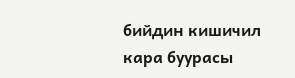бийдин кишичил кара буурасы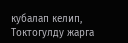кубалап келип, Токтогулду жарга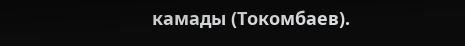камады (Токомбаев).